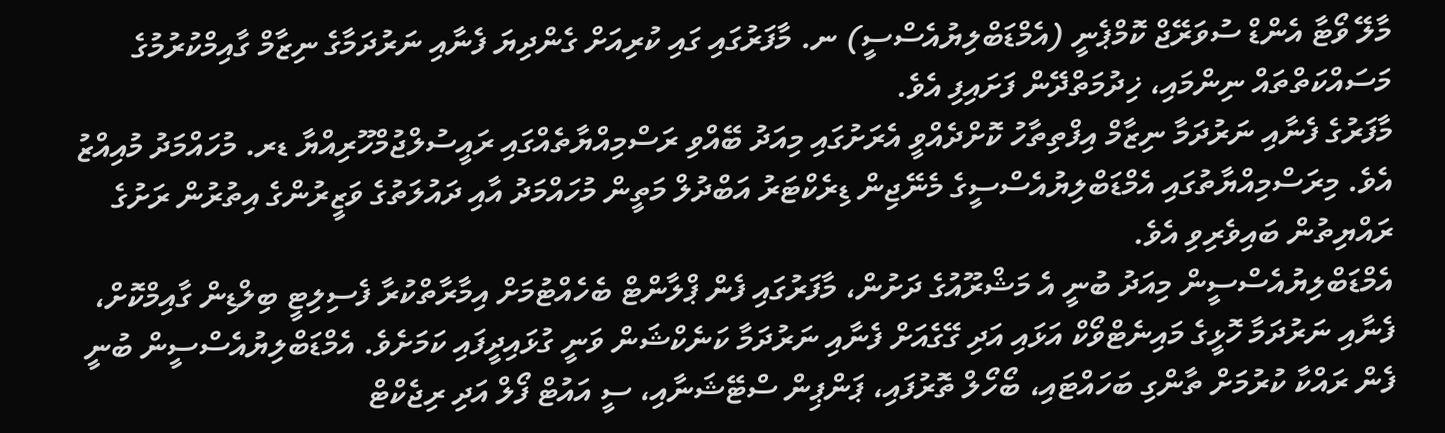މާލޭ ވޯޓާ އެންޑް ސުވަރޭޖް ކޮމްޕެނީ (އެމްޑަބްލިޔުއެސްސީ) ނ. މާފަރުގައި ގައި ކުރިއަށް ގެންދިޔަ ފެނާއި ނަރުދަމާގެ ނިޒާމް ގާއިމްކުރުމުގެ މަސައްކަތްތައް ނިންމައި، ޚިދުމަތްދޭން ފަށައިފި އެވެ.
މާފަރުގެ ފެނާއި ނަރުދަމާ ނިޒާމް އިފްތިތާހު ކޮށްދެއްވީ އެރަށުގައި މިއަދު ބޭއްވި ރަސްމިއްޔާތެއްގައި ރައީސުލްޖުމްހޫރިއްޔާ ޑރ. މުހައްމަދު މުއިއްޒު އެވެ. މިރަސްމިއްޔާތުގައި އެމްޑަބްލިޔުއެސްސީގެ މެނޭޖިން ޑިރެކްޓަރު އަބްދުލް މަތީން މުހައްމަދު އާއި ދައުލަތުގެ ވަޒީރުންގެ އިތުރުން ރަށުގެ ރައްޔިތުން ބައިވެރިވި އެވެ.
އެމްޑަބްލިޔުއެސްސީން މިއަދު ބުނީ އެ މަޝްރޫއުގެ ދަށުން، މާފަރުގައި ފެން ޕްލާންޓް ބެހެއްޓުމަށް އިމާރާތްކުރާ ފެސިލިޓީ ބިލްޑިން ގާއިމްކޮށް، ފެނާއި ނަރުދަމާ ހޮޅީގެ މައިނެޓްވޯކް އަޅައި އަދި ގޭގެއަށް ފެނާއި ނަރުދަމާ ކަނެކްޝަން ވަނީ ގުޅައިދީފައި ކަމަށެވެ. އެމްޑަބްލިޔުއެސްސީން ބުނީ ފެން ރައްކާ ކުރުމަށް ތާންގި ބަހައްޓައި، ބޯހޯލް ތޮރުފައި، ޕަންޕިން ސްޓޭޝަނާއި، ސީ އައުޓް ފޯލް އަދި ރިޖެކްޓް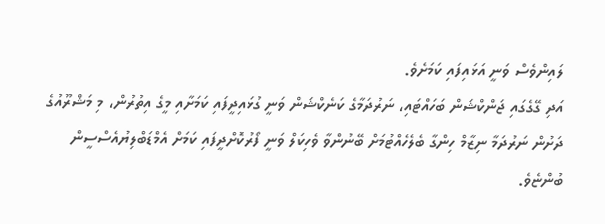ލައިންވެސް ވަނީ އަޅައިފައި ކަމަށެވެ.
އަދި ގޭގެގައި ޖަންކްޝަން ބަހައްޓައި، ނަރުދަމާގެ ކަނެކްޝަން ވަނީ ގުޅައިދީފައި ކަމަށާއި މީގެ އިތުރުން، މި މަޝްރޫއުގެ ދަށުން ނަރުދަމާ ނިޒާމް ހިންގާ ބެލެހެއްޓުމަށް ބޭނުންވާ ވެހިކަލް ވަނީ ފޯރުކޮށްދީފައި ކަމަށް އެމްޑަބްލިޔުއެސްސީން ބުންޏެވެ.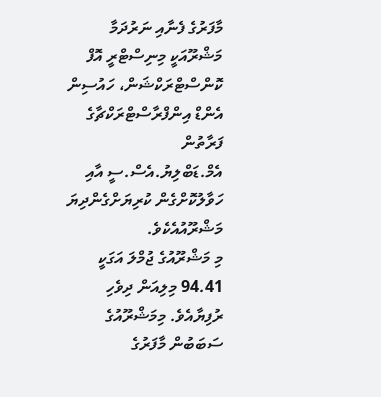މާފަރުގެ ފެނާއި ނަރުދަމާ މަޝްރޫއަކީ މިނިސްޓްރީ އޮފް ކޮންސްޓްރަކްޝަން، ހައުސިން އެންޑް އިންފްރާސްޓްރަކްޗާގެ ފަރާތުން އެމް.ޑަބްލިޔު.އެސް.ސީ އާއި ހަވާލުކޮށްގެން ކުރިޔަށްގެންދިޔަ މަޝްރޫއުއެކެވެ.
މި މަޝްރޫއުގެ ޖުމްލަ އަގަކީ 94.41 މިލިއަން ދިވެހި ރުފިޔާއެވެ. މިމަޝްރޫއުގެ ސަބަބުން މާފަރުގެ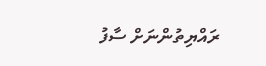ރައްޔިތުންނަށް ސާފު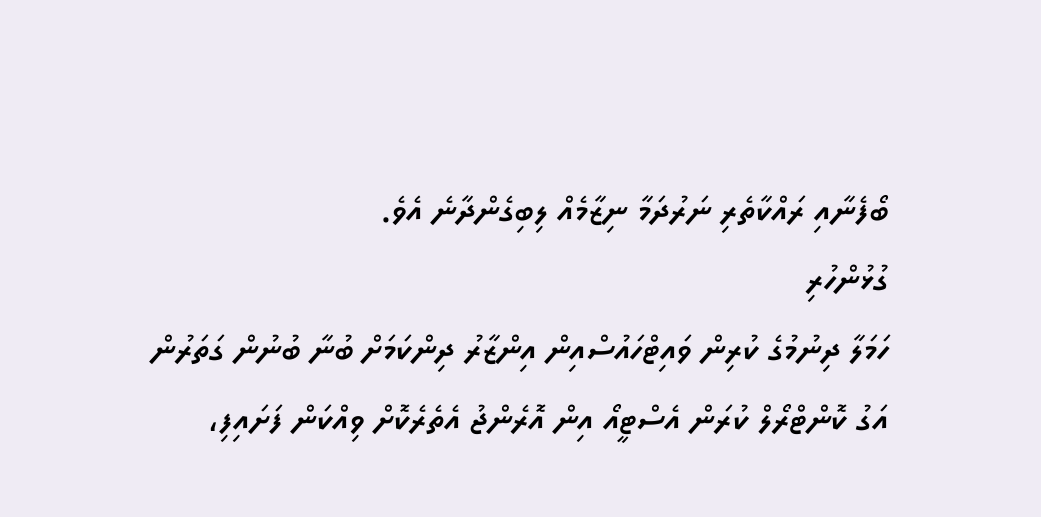ބޯފެނާއި ރައްކާތެރި ނަރުދަމާ ނިޒާމެއް ލިބިގެންދާނެ އެވެ.
ގުޅުންހުރި
ހަމަލާ ދިނުމުގެ ކުރިން ވައިޓްހައުސްއިން އިންޒާރު ދިންކަމަށް ބުނާ ބުނުން ގަތަރުން
އަގު ކޮންޓްރޯލް ކުރަން އެސްޓީއޯ އިން އޮރެންޖު އެތެރެކޮށް ވިއްކަން ފަށައިފި،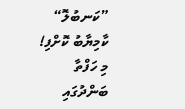”ކަނބުލޮ“ ކާމިޔާބު ކޮށްފި! މި ހަފްތާ ބަންދުގައި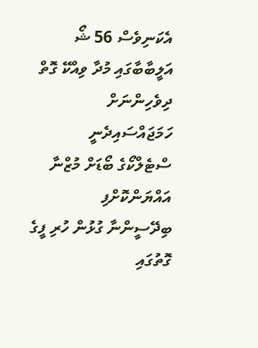އެކަނިވެސް 56 ޝޯ
އަލީބާބާގައި މުދާ ވިއްކޭ ގޮތް ދިވެހިންނަށް ހަމަޖައްސައިދެނީ
ސްޓެލްކޯގެ ބޯޑަށް މުޒްނާ އައްޔަންކޮށްފި
ބިދޭސީންނާ ގުޅުން ހުރި ފީގެ ގޮތުގައި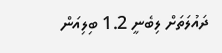ދައުލަތަށް ލިބެނީ 1.2 ބިލިއަން